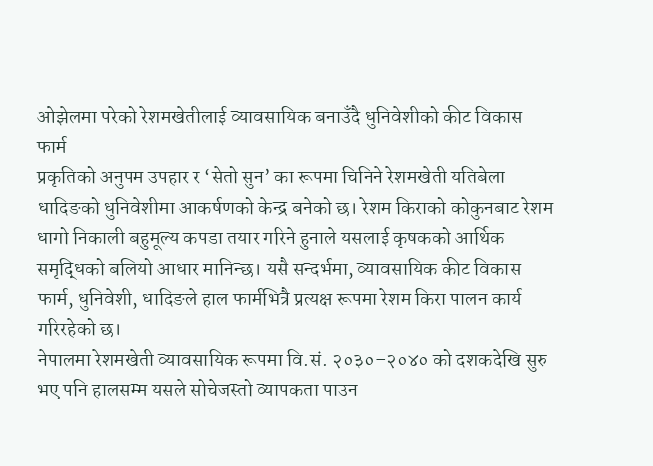ओझेलमा परेको रेशमखेतीलाई व्यावसायिक बनाउँदै धुनिवेशीको कीट विकास फार्म
प्रकृतिको अनुपम उपहार र ‘सेतो सुन’ का रूपमा चिनिने रेशमखेती यतिबेला धादिङको धुनिवेशीमा आकर्षणको केन्द्र बनेको छ। रेशम किराको कोकुनबाट रेशम धागो निकाली बहुमूल्य कपडा तयार गरिने हुनाले यसलाई कृषकको आर्थिक समृद्धिको बलियो आधार मानिन्छ। यसै सन्दर्भमा, व्यावसायिक कीट विकास फार्म, धुनिवेशी, धादिङले हाल फार्मभित्रै प्रत्यक्ष रूपमा रेशम किरा पालन कार्य गरिरहेको छ।
नेपालमा रेशमखेती व्यावसायिक रूपमा वि.सं. २०३०–२०४० को दशकदेखि सुरु भए पनि हालसम्म यसले सोचेजस्तो व्यापकता पाउन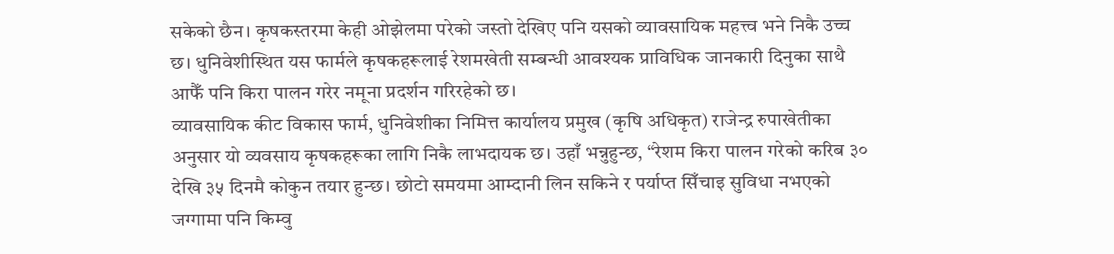सकेको छैन। कृषकस्तरमा केही ओझेलमा परेको जस्तो देखिए पनि यसको व्यावसायिक महत्त्व भने निकै उच्च छ। धुनिवेशीस्थित यस फार्मले कृषकहरूलाई रेशमखेती सम्बन्धी आवश्यक प्राविधिक जानकारी दिनुका साथै आफैँ पनि किरा पालन गरेर नमूना प्रदर्शन गरिरहेको छ।
व्यावसायिक कीट विकास फार्म, धुनिवेशीका निमित्त कार्यालय प्रमुख (कृषि अधिकृत) राजेन्द्र रुपाखेतीका अनुसार यो व्यवसाय कृषकहरूका लागि निकै लाभदायक छ। उहाँ भन्नुहुन्छ, “रेशम किरा पालन गरेको करिब ३० देखि ३५ दिनमै कोकुन तयार हुन्छ। छोटो समयमा आम्दानी लिन सकिने र पर्याप्त सिँचाइ सुविधा नभएको जग्गामा पनि किम्वु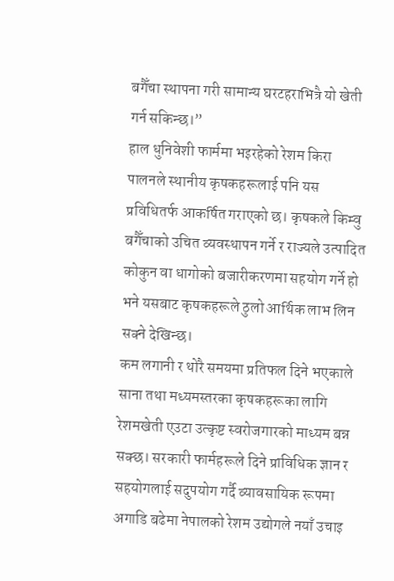बगैँचा स्थापना गरी सामान्य घरटहराभित्रै यो खेती गर्न सकिन्छ।”
हाल धुनिवेशी फार्ममा भइरहेको रेशम किरा पालनले स्थानीय कृषकहरूलाई पनि यस प्रविधितर्फ आकर्षित गराएको छ। कृषकले किम्वु बगैँचाको उचित व्यवस्थापन गर्ने र राज्यले उत्पादित कोकुन वा धागोको बजारीकरणमा सहयोग गर्ने हो भने यसबाट कृषकहरूले ठुलो आर्थिक लाभ लिन सक्ने देखिन्छ।
कम लगानी र थोरै समयमा प्रतिफल दिने भएकाले साना तथा मध्यमस्तरका कृषकहरूका लागि रेशमखेती एउटा उत्कृष्ट स्वरोजगारको माध्यम बन्न सक्छ। सरकारी फार्महरूले दिने प्राविधिक ज्ञान र सहयोगलाई सदुपयोग गर्दै व्यावसायिक रूपमा अगाडि बढेमा नेपालको रेशम उद्योगले नयाँ उचाइ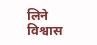लिने विश्वास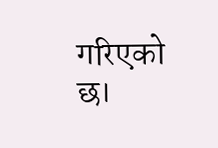गरिएको छ।